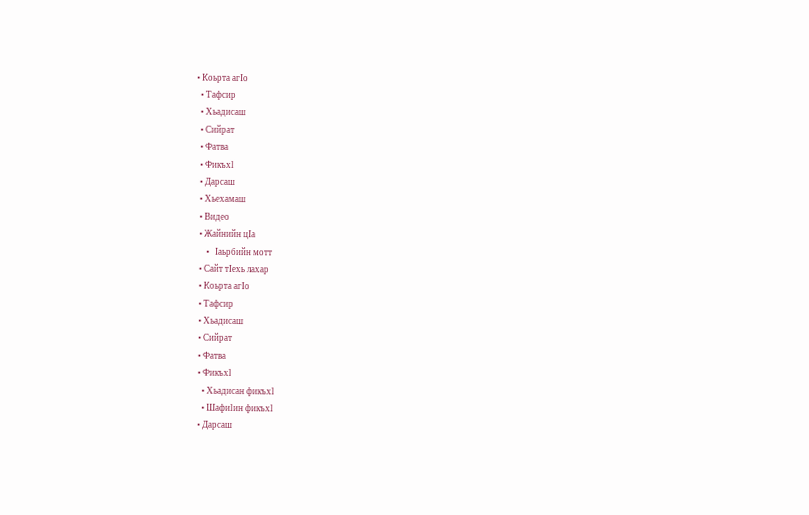• Коьрта агIо
  • Тафсир
  • Хьадисаш
  • Сийрат
  • Фатва
  • Фикъхl
  • Дарсаш
  • Хьехамаш
  • Видео
  • Жайнийн цIа
  • Iаьрбийн мотт
  • Сайт тIехь лахар
  • Коьрта агIо
  • Тафсир
  • Хьадисаш
  • Сийрат
  • Фатва
  • Фикъхl
    • Хьадисан фикъхl
    • Шафиlин фикъхl
  • Дарсаш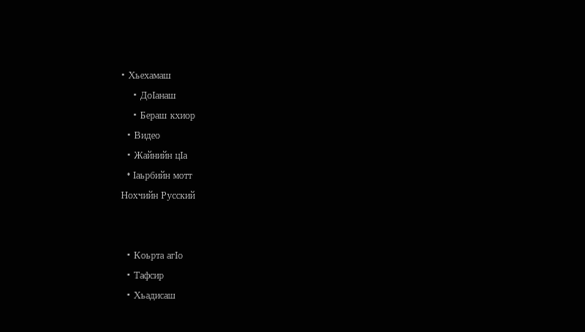• Хьехамаш
    • ДоIанаш
    • Бераш кхиор
  • Видео
  • Жайнийн цIа
  • Iаьрбийн мотт
Нохчийн Русский


  • Коьрта агIо
  • Тафсир
  • Хьадисаш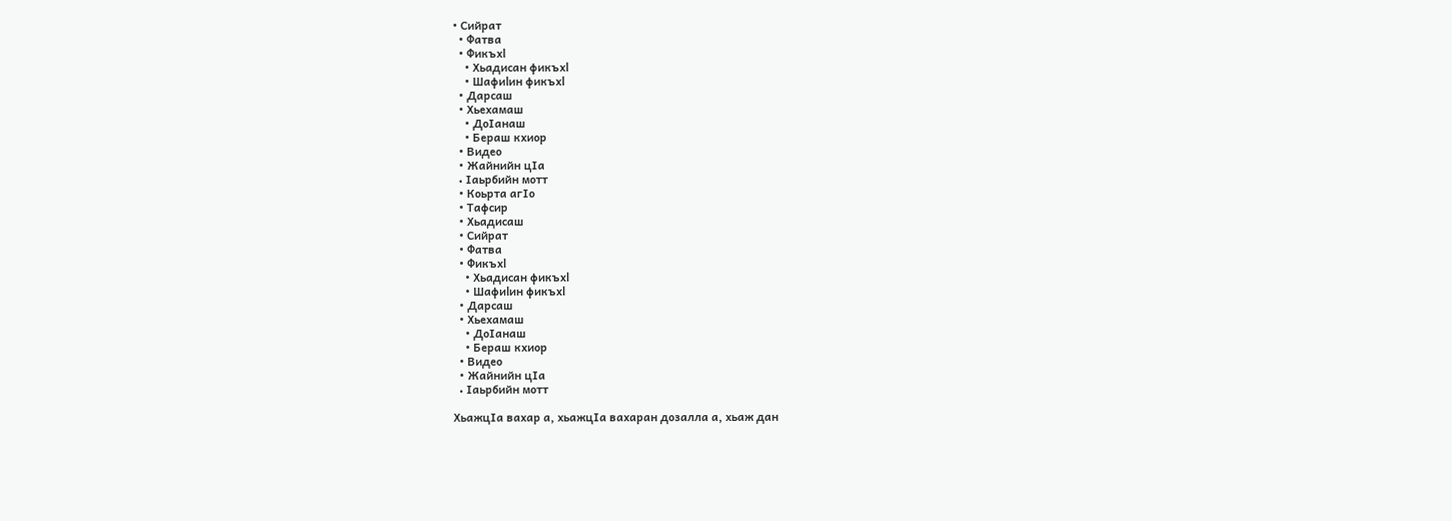• Сийрат
  • Фатва
  • Фикъхl
    • Хьадисан фикъхl
    • Шафиlин фикъхl
  • Дарсаш
  • Хьехамаш
    • ДоIанаш
    • Бераш кхиор
  • Видео
  • Жайнийн цIа
  • Iаьрбийн мотт
  • Коьрта агIо
  • Тафсир
  • Хьадисаш
  • Сийрат
  • Фатва
  • Фикъхl
    • Хьадисан фикъхl
    • Шафиlин фикъхl
  • Дарсаш
  • Хьехамаш
    • ДоIанаш
    • Бераш кхиор
  • Видео
  • Жайнийн цIа
  • Iаьрбийн мотт

ХьажцIа вахар а, хьажцIа вахаран дозалла а, хьаж дан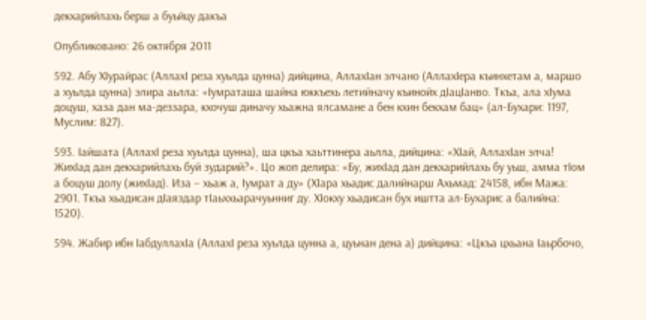декхарийлахь берш а буьйцу дакъа

Опубликовано: 26 октября 2011

592. Абу ХIурайрас (АллахI реза хуьлда цунна) дийцина, АллахIан элчано (АллахIера къинхетам а, маршо а хуьлда цунна) элира аьлла: «Iумраташа шайна юккъехь летийначу къинойх дIацIанво. Ткъа, ала хIума доцуш, хаза дан ма-деззара, кхочуш диначу хьажна ялсамане а бен кхин бекхам бац» (ал-Бухари: 1197, Муслим: 827).

593. Iайшата (АллахI реза хуьлда цунна), ша цкъа хаьттинера аьлла, дийцина: «ХIай, АллахIан элча! ЖихIад дан декхарийлахь буй зударий?». Цо жоп делира: «Бу, жихIад дан декхарийлахь бу уьш, амма тIом а боцуш долу (жихIад). Иза – хьаж а, Iумрат а ду» (ХIара хьадис далийнарш Ахьмад: 24158, ибн Мажа: 2901. Ткъа хьадисан дIаяздар тIаьххьарачуьнниг ду. ХIокху хьадисан бух иштта ал-Бухарис а балийна: 1520).

594. Жабир ибн IабдуллахIа (АллахI реза хуьлда цунна а, цуьнан дена а) дийцина: «Цкъа цхьана Iаьрбочо,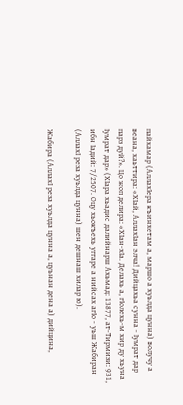пайхамар (АллахIера къинхетам а, маршо а хуьлда цунна) волучу а веана, хаьттира: «ХIай, АллахIан элча! Дийцахьа сунна - Iумрат дар парз дуй?». Цо жоп делира: «ХIан-хIа. Делахь а, гIолехь-м хир ду хьуна Iумрат дар» (ХIара хьадис далийнарш Ахьмад: 13877, ат-Тирмизи: 931, ибн Iадий: 7/2507. Оцу хьокъехь уггаре а нийсах агIо - уьш Жабиран (АллахI реза хуьлда цунна) шен дешнаш хилар ю).

Жабира (АллахI реза хуьлда цунна а, цуьнан дена а) дийцина,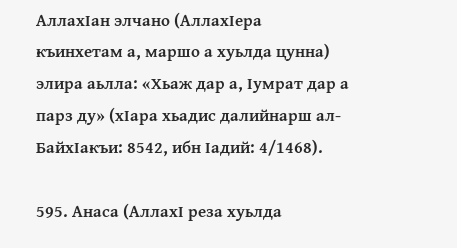АллахIан элчано (АллахIера къинхетам а, маршо а хуьлда цунна) элира аьлла: «Хьаж дар а, Iумрат дар а парз ду» (хIара хьадис далийнарш ал-БайхIакъи: 8542, ибн Iадий: 4/1468).

595. Анаса (АллахI реза хуьлда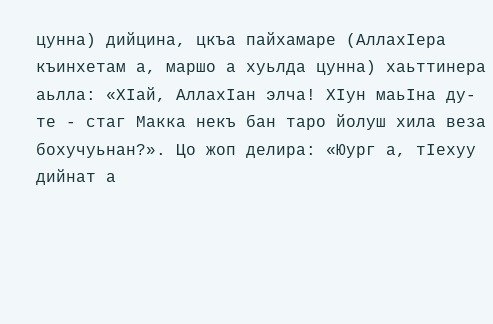цунна) дийцина, цкъа пайхамаре (АллахIера къинхетам а, маршо а хуьлда цунна) хаьттинера аьлла: «ХIай, АллахIан элча! ХIун маьIна ду-те - стаг Макка некъ бан таро йолуш хила веза бохучуьнан?». Цо жоп делира: «Юург а, тIехуу дийнат а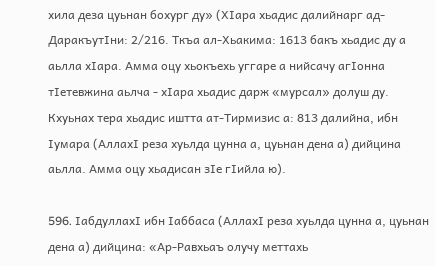хила деза цуьнан бохург ду» (ХIара хьадис далийнарг ад-ДаракъутIни: 2/216. Ткъа ал-Хьакима: 1613 бакъ хьадис ду а аьлла хIара. Амма оцу хьокъехь уггаре а нийсачу агIонна тIетевжина аьлча - хIара хьадис дарж «мурсал» долуш ду. Кхуьнах тера хьадис иштта ат-Тирмизис а: 813 далийна, ибн Iумара (АллахI реза хуьлда цунна а, цуьнан дена а) дийцина аьлла. Амма оцу хьадисан зIе гIийла ю).

596. IабдуллахI ибн Iаббаса (АллахI реза хуьлда цунна а, цуьнан дена а) дийцина: «Ар-Равхьаъ олучу меттахь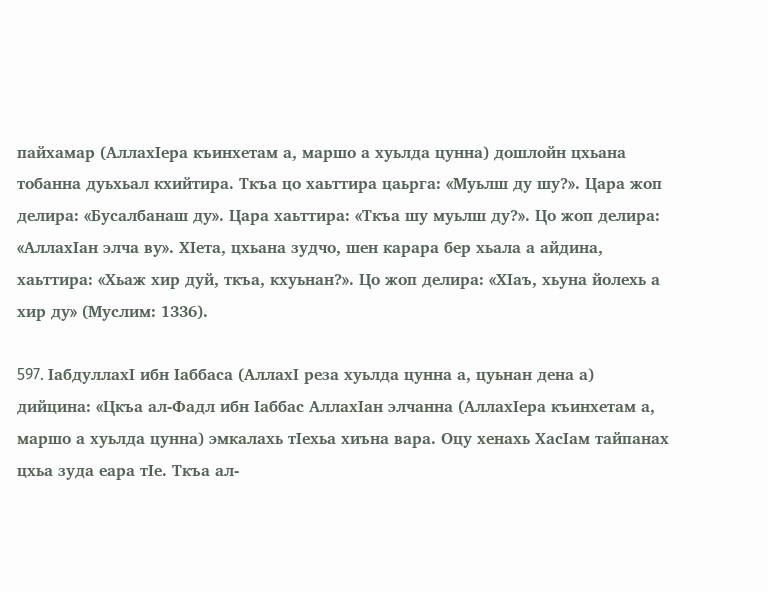пайхамар (АллахIера къинхетам а, маршо а хуьлда цунна) дошлойн цхьана тобанна дуьхьал кхийтира. Ткъа цо хаьттира цаьрга: «Муьлш ду шу?». Цара жоп делира: «Бусалбанаш ду». Цара хаьттира: «Ткъа шу муьлш ду?». Цо жоп делира: «АллахIан элча ву». ХIета, цхьана зудчо, шен карара бер хьала а айдина, хаьттира: «Хьаж хир дуй, ткъа, кхуьнан?». Цо жоп делира: «ХIаъ, хьуна йолехь а хир ду» (Муслим: 1336).

597. IабдуллахI ибн Iаббаса (АллахI реза хуьлда цунна а, цуьнан дена а) дийцина: «Цкъа ал-Фадл ибн Iаббас АллахIан элчанна (АллахIера къинхетам а, маршо а хуьлда цунна) эмкалахь тIехьа хиъна вара. Оцу хенахь ХасIам тайпанах цхьа зуда еара тIе. Ткъа ал-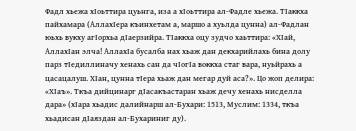Фадл хьежа хIоьттира цуьнга, иза а хIоьттира ал-Фадле хьежа. ТIаккха пайхамара (АллахIера къинхетам а, маршо а хуьлда цунна) ал-Фадлан юьхь вукху агIорхьа дIаерзийра. ТIаккха оцу зудчо хаьттира: «ХIай, АллахIан элча! АллахIа бусалба нах хьаж дан декхарийлахь бина долу парз тIедиллиначу хенахь сан да чIогIа воккха стаг вара, нуьйрахь а цасацалуш. ХIан, цунна тIера хьаж дан мегар дуй аса?». Цо жоп делира: «ХIаъ». Ткъа дийцинарг дIасакъастаран хьаж дечу хенахь нисделла дара» (хIара хьадис далийнарш ал-Бухари: 1513, Муслим: 1334, ткъа хьадисан дIаяздан ал-Бухариниг ду).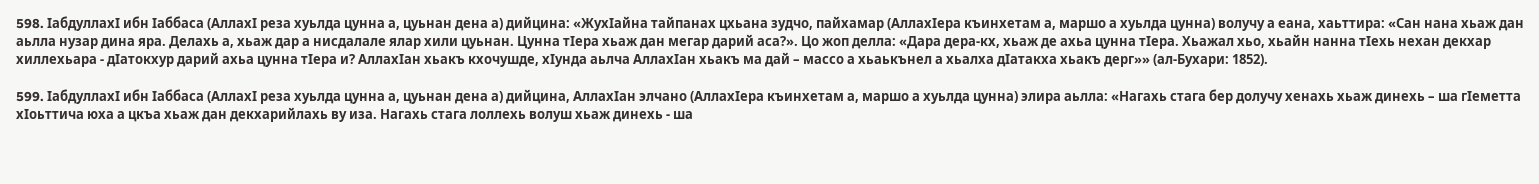598. IабдуллахI ибн Iаббаса (АллахI реза хуьлда цунна а, цуьнан дена а) дийцина: «ЖухIайна тайпанах цхьана зудчо, пайхамар (АллахIера къинхетам а, маршо а хуьлда цунна) волучу а еана, хаьттира: «Сан нана хьаж дан аьлла нузар дина яра. Делахь а, хьаж дар а нисдалале ялар хили цуьнан. Цунна тIера хьаж дан мегар дарий аса?». Цо жоп делла: «Дара дера-кх, хьаж де ахьа цунна тIера. Хьажал хьо, хьайн нанна тIехь нехан декхар хиллехьара - дIатокхур дарий ахьа цунна тIера и? АллахIан хьакъ кхочушде, хIунда аьлча АллахIан хьакъ ма дай – массо а хьаькънел а хьалха дIатакха хьакъ дерг»» (ал-Бухари: 1852).

599. IабдуллахI ибн Iаббаса (АллахI реза хуьлда цунна а, цуьнан дена а) дийцина, АллахIан элчано (АллахIера къинхетам а, маршо а хуьлда цунна) элира аьлла: «Нагахь стага бер долучу хенахь хьаж динехь – ша гIеметта хIоьттича юха а цкъа хьаж дан декхарийлахь ву иза. Нагахь стага лоллехь волуш хьаж динехь - ша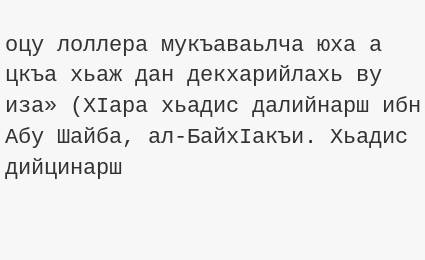оцу лоллера мукъаваьлча юха а цкъа хьаж дан декхарийлахь ву иза» (ХIара хьадис далийнарш ибн Абу Шайба, ал-БайхIакъи. Хьадис дийцинарш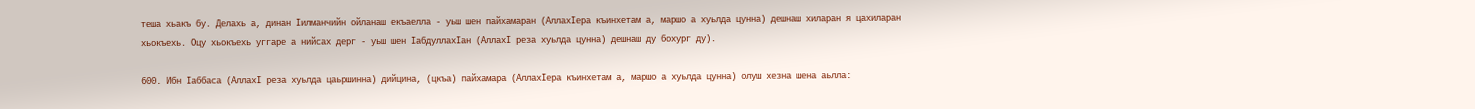теша хьакъ бу. Делахь а, динан Iилманчийн ойланаш екъаелла - уьш шен пайхамаран (АллахIера къинхетам а, маршо а хуьлда цунна) дешнаш хиларан я цахиларан хьокъехь. Оцу хьокъехь уггаре а нийсах дерг - уьш шен IабдуллахIан (АллахI реза хуьлда цунна) дешнаш ду бохург ду).

600. Ибн Iаббаса (АллахI реза хуьлда цаьршинна) дийцина, (цкъа) пайхамара (АллахIера къинхетам а, маршо а хуьлда цунна) олуш хезна шена аьлла: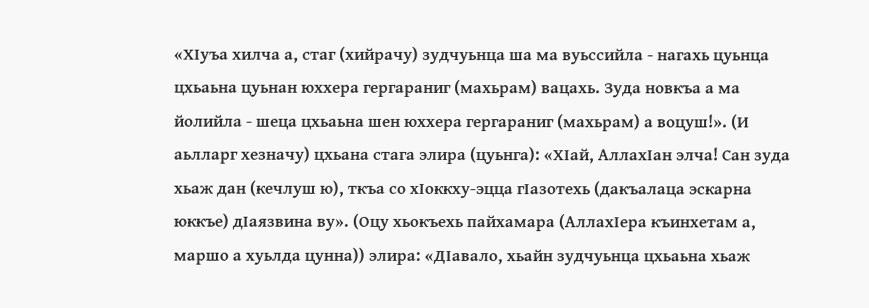«ХIуъа хилча а, стаг (хийрачу) зудчуьнца ша ма вуьссийла - нагахь цуьнца цхьаьна цуьнан юххера гергараниг (махьрам) вацахь. Зуда новкъа а ма йолийла - шеца цхьаьна шен юххера гергараниг (махьрам) а воцуш!». (И аьлларг хезначу) цхьана стага элира (цуьнга): «ХIай, АллахIан элча! Сан зуда хьаж дан (кечлуш ю), ткъа со хIоккху-эцца гIазотехь (дакъалаца эскарна юккъе) дIаязвина ву». (Оцу хьокъехь пайхамара (АллахIера къинхетам а, маршо а хуьлда цунна)) элира: «ДIавало, хьайн зудчуьнца цхьаьна хьаж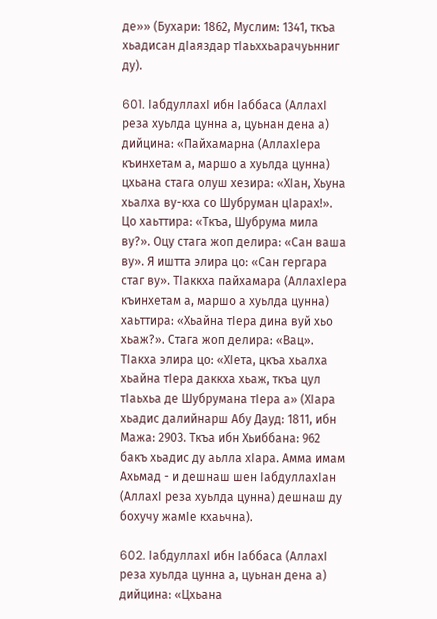де»» (Бухари: 1862, Муслим: 1341, ткъа хьадисан дIаяздар тIаьххьарачуьнниг ду).

601. IабдуллахI ибн Iаббаса (АллахI реза хуьлда цунна а, цуьнан дена а) дийцина: «Пайхамарна (АллахIера къинхетам а, маршо а хуьлда цунна) цхьана стага олуш хезира: «ХIан, Хьуна хьалха ву-кха со Шубруман цIарах!». Цо хаьттира: «Ткъа, Шубрума мила ву?». Оцу стага жоп делира: «Сан ваша ву». Я иштта элира цо: «Сан гергара стаг ву». ТIаккха пайхамара (АллахIера къинхетам а, маршо а хуьлда цунна) хаьттира: «Хьайна тIера дина вуй хьо хьаж?». Стага жоп делира: «Вац». ТIакха элира цо: «ХIета, цкъа хьалха хьайна тIера даккха хьаж, ткъа цул тIаьхьа де Шубрумана тIера а» (ХIара хьадис далийнарш Абу Дауд: 1811, ибн Мажа: 2903. Ткъа ибн Хьиббана: 962 бакъ хьадис ду аьлла хIара. Амма имам Ахьмад - и дешнаш шен IабдуллахIан (АллахI реза хуьлда цунна) дешнаш ду бохучу жамIе кхаьчна).

602. IабдуллахI ибн Iаббаса (АллахI реза хуьлда цунна а, цуьнан дена а) дийцина: «Цхьана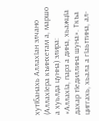хутIбанахь АллахIан элчано (АллахIера къинхетам а, маршо а хуьлда цунна) элира: «АллахIа, парз а дина, хьажцIа дахар тIедиллина шуна». Ткъа циггахь, хьала а гIаьттина, ал-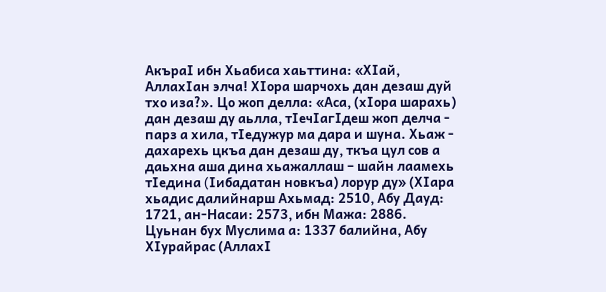АкъраI ибн Хьабиса хаьттина: «ХIай, АллахIан элча! ХIора шарчохь дан дезаш дуй тхо иза?». Цо жоп делла: «Аса, (хIора шарахь) дан дезаш ду аьлла, тIечIагIдеш жоп делча - парз а хила, тIедужур ма дара и шуна. Хьаж - дахарехь цкъа дан дезаш ду, ткъа цул сов а даьхна аша дина хьажаллаш – шайн лаамехь тIедина (Iибадатан новкъа) лорур ду» (ХIара хьадис далийнарш Ахьмад: 2510, Абу Дауд: 1721, ан-Насаи: 2573, ибн Мажа: 2886. Цуьнан бух Муслима а: 1337 балийна, Абу ХIурайрас (АллахI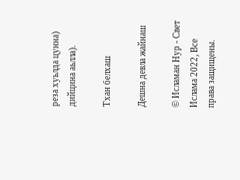реза хуьлда цунна) дийцина аьлла).

Тхан белхаш

Дешна девла жайнаш

© Исламан Нур - Свет Ислама 2022, Все права защищены.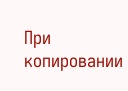При копировании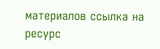материалов ссылка на ресурс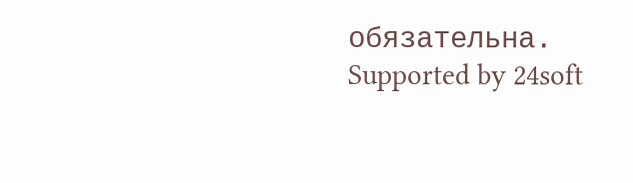обязательна. Supported by 24soft